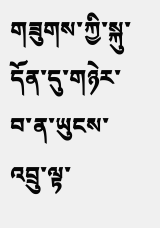གཟུགས་ཀྱི་སྐུ་དོན་དུ་གཉེར་བ་ན་ཡུངས་འབྲུ་ལྟ་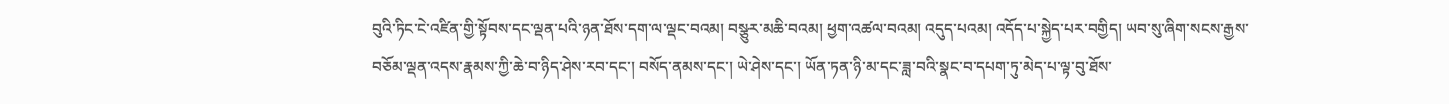བུའི་ཏིང་ངེ་འཛིན་གྱི་སྟོབས་དང་ལྡན་པའི་ཉན་ཐོས་དག་ལ་ལྡང་བའམ། བསྩུར་མཆི་བའམ། ཕྱག་འཚལ་བའམ། འདུད་པའམ། འདོད་པ་སྐྱེད་པར་བགྱིད། ཡབ་སུ་ཞིག་སངས་རྒྱས་བཅོམ་ལྡན་འདས་རྣམས་ཀྱི་ཆེ་བ་ཉིད་ཤེས་རབ་དང་། བསོད་ནམས་དང་། ཡེ་ཤེས་དང་། ཡོན་ཏན་ཉི་མ་དང་ཟླ་བའི་སྣང་བ་དཔག་ཏུ་མེད་པ་ལྟ་བུ་ཐོས་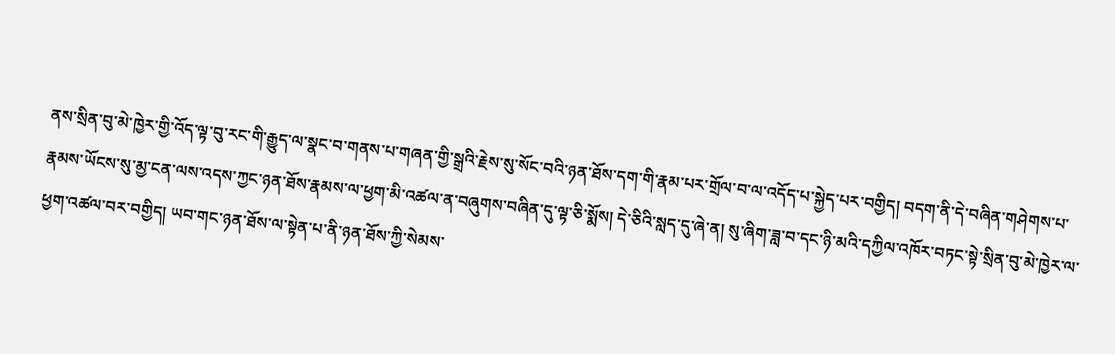ནས་སྲིན་བུ་མེ་ཁྱེར་གྱི་འོད་ལྟ་བུ་རང་གི་རྒྱུད་ལ་སྣང་བ་གནས་པ་གཞན་གྱི་སྒྲའི་རྗེས་སུ་སོང་བའི་ཉན་ཐོས་དག་གི་རྣམ་པར་གྲོལ་བ་ལ་འདོད་པ་སྐྱེད་པར་བགྱིད། བདག་ནི་དེ་བཞིན་གཤེགས་པ་རྣམས་ཡོངས་སུ་མྱ་ངན་ལས་འདས་ཀྱང་ཉན་ཐོས་རྣམས་ལ་ཕྱག་མི་འཚལ་ན་བཞུགས་བཞིན་དུ་ལྟ་ཅི་སྨོས། དེ་ཅིའི་སླད་དུ་ཞེ་ན། སུ་ཞིག་ཟླ་བ་དང་ཉི་མའི་དཀྱིལ་འཁོར་བཏང་སྟེ་སྲིན་བུ་མེ་ཁྱེར་ལ་ཕྱག་འཚལ་བར་བགྱིད། ཡབ་གང་ཉན་ཐོས་ལ་སྟེན་པ་ནི་ཉན་ཐོས་ཀྱི་སེམས་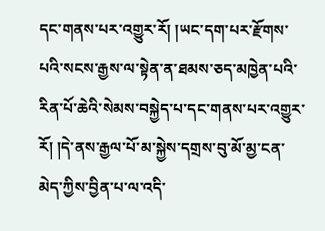དང་གནས་པར་འགྱུར་རོ། །ཡང་དག་པར་རྫོགས་པའི་སངས་རྒྱས་ལ་སྟེན་ན་ཐམས་ཅད་མཁྱེན་པའི་རིན་པོ་ཆེའི་སེམས་བསྐྱེད་པ་དང་གནས་པར་འགྱུར་རོ། །དེ་ནས་རྒྱལ་པོ་མ་སྐྱེས་དགྲས་བུ་མོ་མྱ་ངན་མེད་ཀྱིས་བྱིན་པ་ལ་འདི་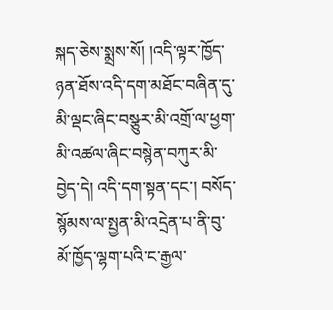སྐད་ཅེས་སྨྲས་སོ། །འདི་ལྟར་ཁྱོད་ཉན་ཐོས་འདི་དག་མཐོང་བཞིན་དུ་མི་ལྡང་ཞིང་བསྩུར་མི་འགྲོ་ལ་ཕྱག་མི་འཚལ་ཞིང་བསྙེན་བཀུར་མི་བྱེད་དེ། འདི་དག་སྟན་དང་། བསོད་སྙོམས་ལ་སྤྱན་མི་འདྲེན་པ་ནི་བུ་མོ་ཁྱོད་ལྷག་པའི་ང་རྒྱལ་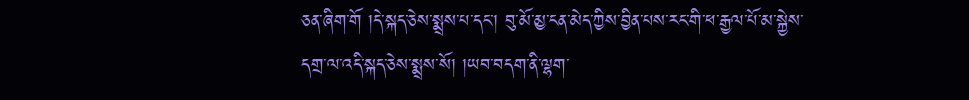ཅན་ཞིག་གོ །དེ་སྐད་ཅེས་སྨྲས་པ་དང་། བུ་མོ་མྱ་ངན་མེད་ཀྱིས་བྱིན་པས་རང་གི་ཕ་རྒྱལ་པོ་མ་སྐྱེས་དགྲ་ལ་འདི་སྐད་ཅེས་སྨྲས་སོ། །ཡབ་བདག་ནི་ལྷག་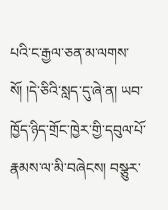པའི་ང་རྒྱལ་ཅན་མ་ལགས་སོ། །དེ་ཅིའི་སླད་དུ་ཞེ་ན། ཡབ་ཁྱོད་ཉིད་གྲོང་ཁྱེར་གྱི་དབུལ་པོ་རྣམས་ལ་མི་བཞེངས། བསྩུར་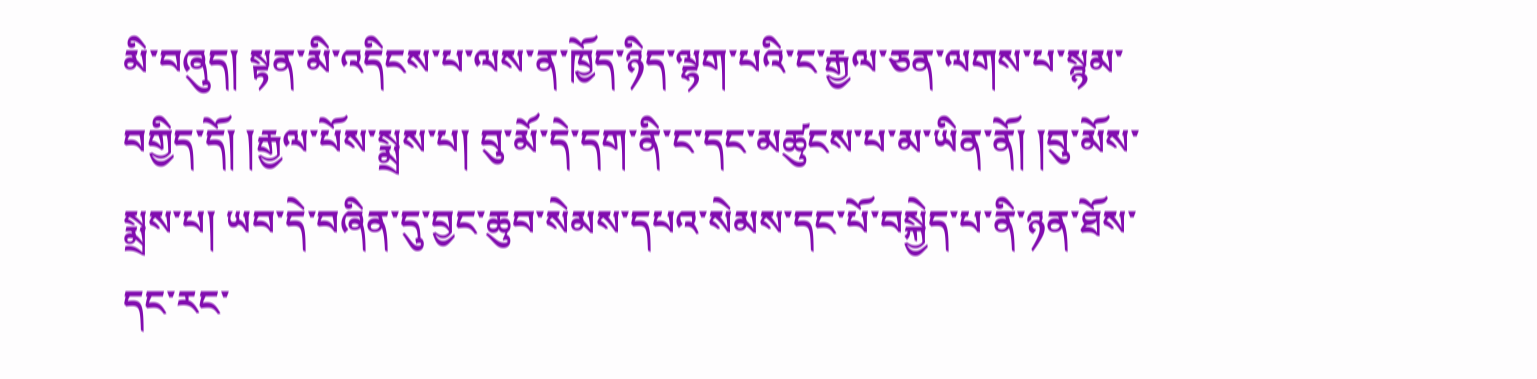མི་བཞུད། སྟན་མི་འདིངས་པ་ལས་ན་ཁྱོད་ཉིད་ལྷག་པའི་ང་རྒྱལ་ཅན་ལགས་པ་སྙམ་བགྱིད་དོ། །རྒྱལ་པོས་སྨྲས་པ། བུ་མོ་དེ་དག་ནི་ང་དང་མཚུངས་པ་མ་ཡིན་ནོ། །བུ་མོས་སྨྲས་པ། ཡབ་དེ་བཞིན་དུ་བྱང་ཆུབ་སེམས་དཔའ་སེམས་དང་པོ་བསྐྱེད་པ་ནི་ཉན་ཐོས་དང་རང་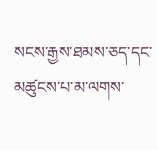སངས་རྒྱས་ཐམས་ཅད་དང་མཚུངས་པ་མ་ལགས་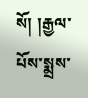སོ། །རྒྱལ་པོས་སྨྲས་